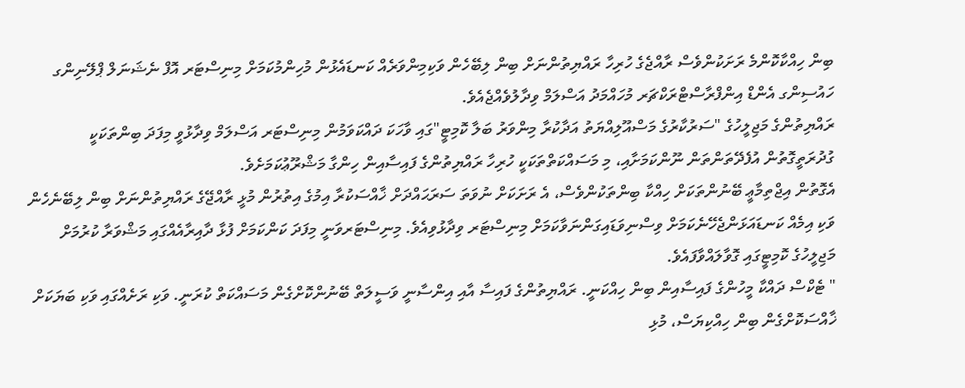ބިން ހިއްކާކޮންމެ ރަށަކުންވެސް ރާއްޖެގެ ހުރިހާ ރައްޔިތުންނަށް ބިން ލިބޭހެން ވަކިމިންވަރެއް ކަނޑައެޅުން މުހިންމުކަމަށް މިނިސްޓަރ އޮފް ނެޝަނަލް ޕްލޭނިންގ ހައުސިންގ އެންޑް އިންފްރާސްޓްރަކްޗަރ މުހައްމަދު އަސްލަމް ވިދާލުވެއްޖެއެވެ.
ރައްޔިތުންގެ މަޖިލީހުގެ "ސަރުކާރުގެ މަސްއޫލިއްޔަތު އަދާކުރާ މިންވަރު ބަލާ ކޮމިޓީ"ގައި ވާހަކަ ދައްކަވަމުން މިނިސްޓަރ އަސްލަމް ވިދާޅުވީ މިފަދަ ބިންތަކަކީ ގުދުރަތީގޮތުން އުފެދޭތަންތަން ނޫންކަމަށާއި، މި މަސައްކަތްތަކަކީ ހުރިހާ ރައްޔިތުންގެ ފައިސާއިން ހިންގާ މަޝްރޫޢުކަމަށެވެ.
އެގޮތުން އިޖްތިމާޢީ ބޭނުންތަކަށް ހިއްކާ ބިންތަކުންވެސް، އެ ރަށަކަށް ނުވަތަ ސަރަޙައްދަށް ޚާއްސަކުރާ އިމުގެ އިތުރުން މުޅީ ރާއްޖޭގެ ރައްޔިތުންނަށް ބިން ލިބޭނެހެން ވަކި އިމެއް ކަނޑައަޅަންޖެހޭނެކަމަށް ވިސްނިވަޑައިގަންނަވާކަމަށް މިނިސްޓަރ ވިދާޅުވިއެވެ. މިނިސްޓަރވަނީ މިފަދަ ކަންކަމަށް ފުޅާ ދާއިރާއެއްގައި މަޝްވަރާ ކުރުމަށް މަޖިލީހުގެ ކޮމިޓީގައި ގޮވާލައްވާފައެވެ.
" ޓެކްސް ދައްކާ މީހުންގެ ފައިސާއިން ބިން ހިއްކަނީ. ރައްޔިތުންގެ ފައިސާ އާއި އިންސާނީ ވަސީލަތް ބޭނުންކޮށްގެން މަސައްކަތް ކުރަނީ. ވަކި ރަށެއްގައި ވަކި ބަޔަކަށް ޚާއްސަކޮށްގެން ބިން ހިއްކިޔަސް، މުޅި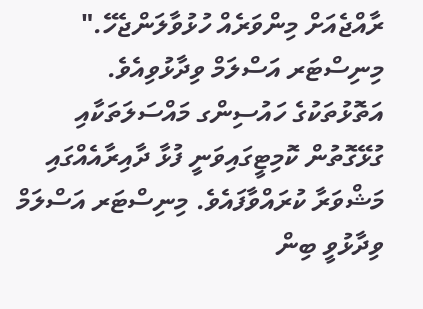ރާއްޖެއަށް މިންވަރެއް ހުޅުވާލަންޖެހޭ." މިނިސްޓަރ އަސްލަމް ވިދާޅުވިއެވެ.
އަތޮޅުތަކުގެ ހައުސިންގ މައްސަލަތަކާއި ގުޅޭގޮތުން ކޮމިޓީގައިވަނީ ފުޅާ ދާއިރާއެއްގައި މަޝްވަރާ ކުރައްވާފައެވެ. މިނިސްޓަރ އަސްލަމް ވިދާޅުވީ ބިން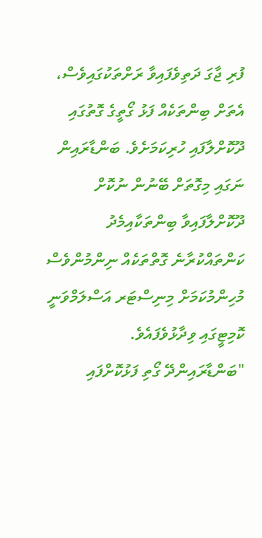ފުރި ޖާގަ ދަތިވެފައިވާ ރަށްތަކުގައިވެސް، އެތަށް ބިންތަކެއް ފަޅު ގޯތީގެ ގޮތުގައި ދޫކޮށްލާފައި ހުރިކަމަށެވެ. ބަންޑާރައިން ނަގައި މިގޮތަށް ބޭނުން ނުކޮށް ދޫކޮށްލާފައިވާ ބިންތަކާއިމެދު ކަންތައްކުރާނެ ގޮތްތަކެއް ނިންމުންވެސް މުހިންމުކަމަށް މިނިސްޓަރ އަސްލަމްވަނީ ކޮމިޓީގައި ވިދާޅުވެފައެވެ.
"ބަންޑާރައިންދޭ ގޯތި ފަޅުކޮށްފައި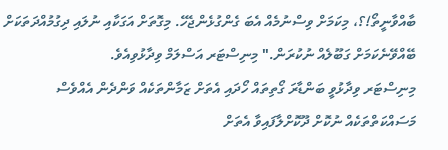ބާއްވާނީތޯ!؟، މިކަމަށް ވިސްނުމެއް އެބަ ގެންގުޅެންޖެހޭ. މިގޮތަށް އަގަކާއި ނުލައި ދިގުމުއްދަތަކަށް ބޭއްވޭނެކަމަށް ގަބޫލެއް ނުކުރަން." މިނިސްޓަރ އަސްލަމް ވިދާޅުވިއެވެ.
މިނިސްޓަރ ވިދާޅުވީ ބަންޑާރަ ގޯތިތައް ހޯދައި އެތަށް ޒަމާންތަކެއް ވަންދެން އެއްވެސް މަސައްކަތްތަކެއް ނުކޮށް ދޫކޮށްލާފައިވާ އެތަށް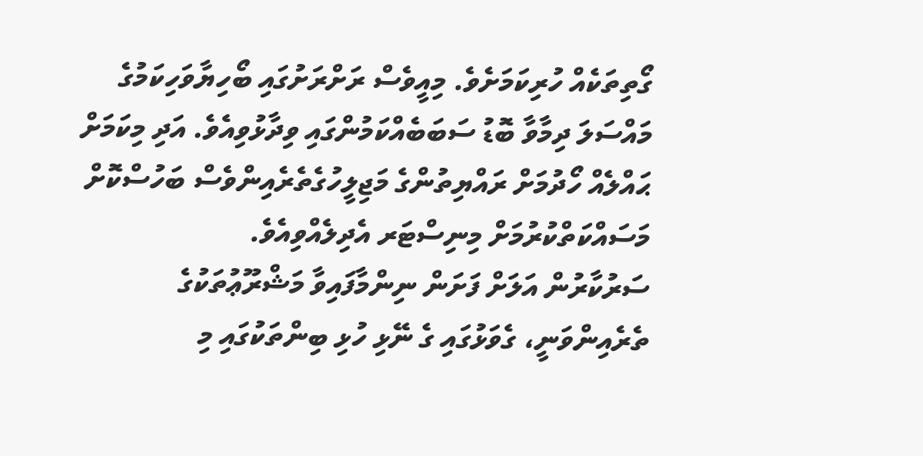ގޯތިތަކެއް ހުރިކަމަށެވެ. މިއީވެސް ރަށްރަށުގައި ބޯހިޔާވަހިކަމުގެ މައްސަލަ ދިމާވާ ބޮޑު ސަބަބެއްކަމުންގައި ވިދާޅުވިއެވެ. އަދި މިކަމަށް ޙައްލެއް ހޯދުމަށް ރައްޔިތުންގެ މަޖިލީހުގެތެރެއިންވެސް ބަހުސްކޮށް މަސައްކަތްކުރުމަށް މިނިސްޓަރ އެދިލެއްވިއެވެ.
ސަރުކާރުން އަލަށް ފަށަން ނިންމާފައިވާ މަޝްރޫޢުތަކުގެ ތެރެއިންވަނީ، ގެވަޅުގައި ގެ ނޭޅި ހުޅި ބިންތަކުގައި މި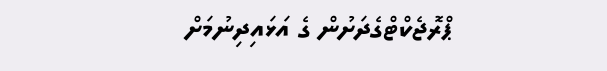ޕްރޮޖެކްޓްގެދަށުން ގެ އަޅައިދިނުމަށް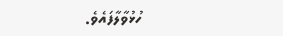ހުޅުވާލާފައެވެ.